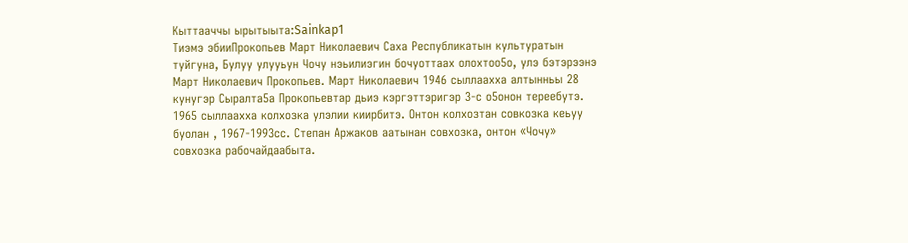Кыттааччы ырытыыта:Sainkap1
Тиэмэ эбииПрокопьев Март Николаевич Саха Республикатын культуратын туйгуна, Булуу улууьун Чочу нэьилиэгин бочуоттаах олохтоо5о, улэ бэтэрээнэ Март Николаевич Прокопьев. Март Николаевич 1946 сыллаахха алтынньы 28 кунугэр Сыралта5а Прокопьевтар дьиэ кэргэттэригэр 3-с о5онон тереебутэ. 1965 сыллаахха колхозка улэлии киирбитэ. Онтон колхозтан совкозка кеьуу буолан , 1967-1993сс. Степан Аржаков аатынан совхозка, онтон «Чочу» совхозка рабочайдаабыта.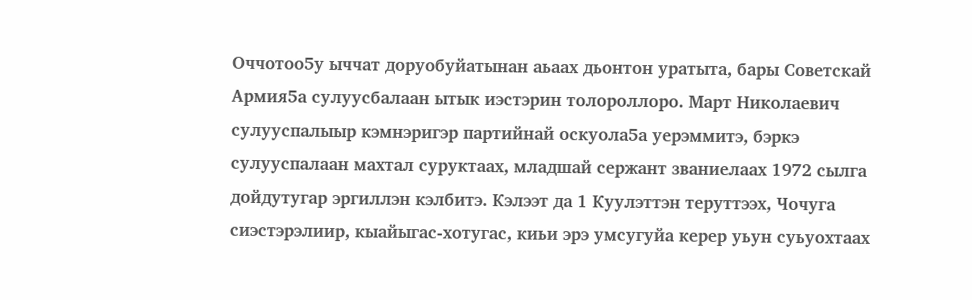Оччотоо5у ыччат доруобуйатынан аьаах дьонтон уратыта, бары Советскай Армия5а сулуусбалаан ытык иэстэрин толороллоро. Март Николаевич сулууспалыыр кэмнэригэр партийнай оскуола5а уерэммитэ, бэркэ сулууспалаан махтал суруктаах, младшай сержант званиелаах 1972 сылга дойдутугар эргиллэн кэлбитэ. Кэлээт да 1 Куулэттэн теруттээх, Чочуга сиэстэрэлиир, кыайыгас-хотугас, киьи эрэ умсугуйа керер уьун суьуохтаах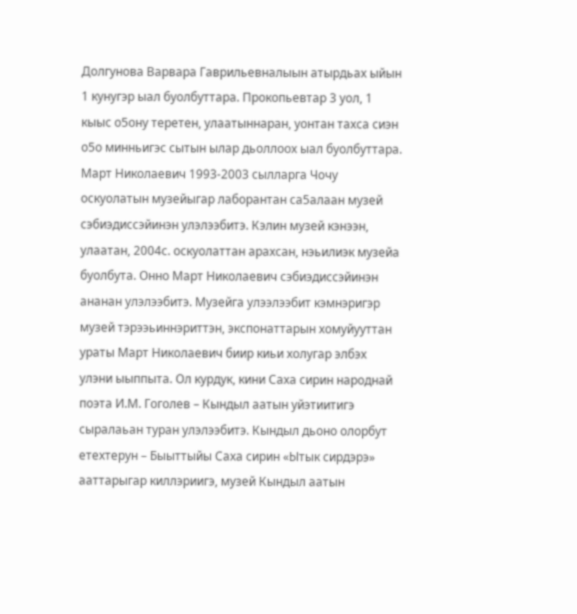Долгунова Варвара Гаврильевналыын атырдьах ыйын 1 кунугэр ыал буолбуттара. Прокопьевтар 3 уол, 1 кыыс о5ону теретен, улаатыннаран, уонтан тахса сиэн о5о минньигэс сытын ылар дьоллоох ыал буолбуттара. Март Николаевич 1993-2003 сылларга Чочу оскуолатын музейыгар лаборантан са5алаан музей сэбиэдиссэйинэн улэлээбитэ. Кэлин музей кэнээн, улаатан, 2004с. оскуолаттан арахсан, нэьилиэк музейа буолбута. Онно Март Николаевич сэбиэдиссэйинэн ананан улэлээбитэ. Музейга улээлээбит кэмнэригэр музей тэрээьиннэриттэн, экспонаттарын хомуйууттан ураты Март Николаевич биир киьи холугар элбэх улэни ыыппыта. Ол курдук, кини Саха сирин народнай поэта И.М. Гоголев – Кындыл аатын уйэтиитигэ сыралаьан туран улэлээбитэ. Кындыл дьоно олорбут етехтерун – Быыттыйы Саха сирин «Ытык сирдэрэ» ааттарыгар киллэриигэ, музей Кындыл аатын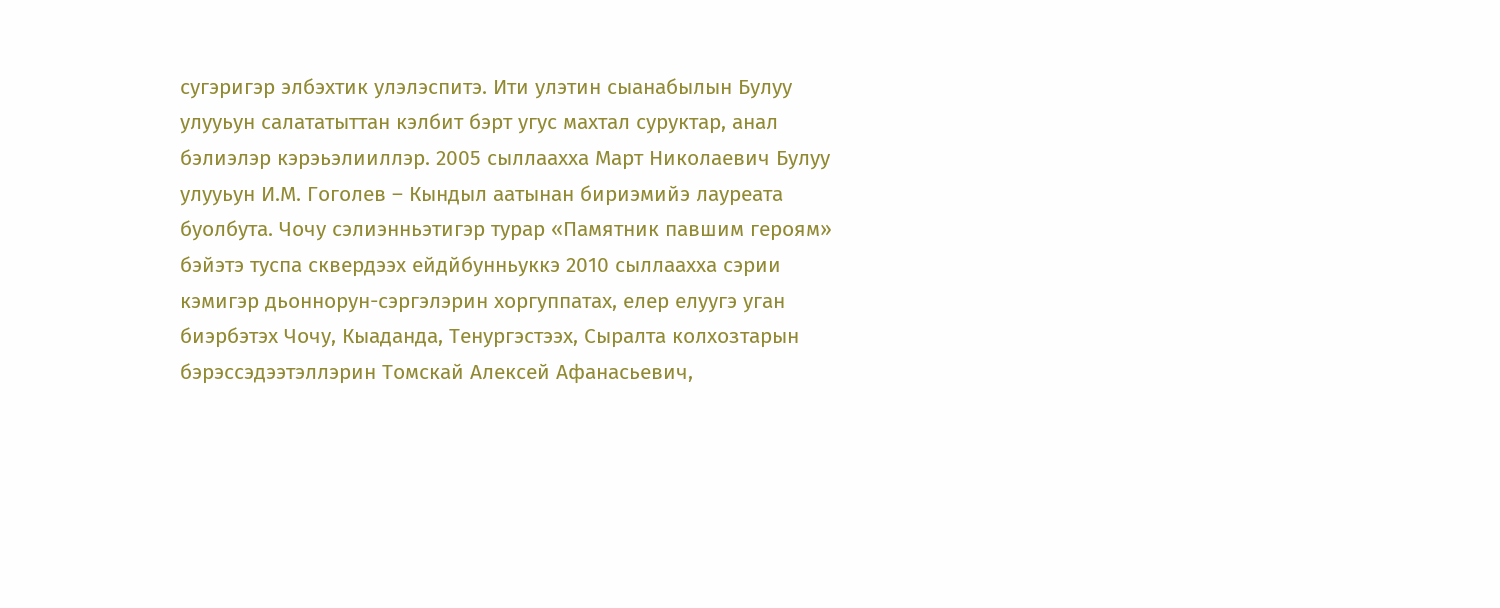сугэригэр элбэхтик улэлэспитэ. Ити улэтин сыанабылын Булуу улууьун салататыттан кэлбит бэрт угус махтал суруктар, анал бэлиэлэр кэрэьэлииллэр. 2005 сыллаахха Март Николаевич Булуу улууьун И.М. Гоголев – Кындыл аатынан бириэмийэ лауреата буолбута. Чочу сэлиэнньэтигэр турар «Памятник павшим героям» бэйэтэ туспа сквердээх ейдйбунньуккэ 2010 сыллаахха сэрии кэмигэр дьоннорун-сэргэлэрин хоргуппатах, елер елуугэ уган биэрбэтэх Чочу, Кыаданда, Тенургэстээх, Сыралта колхозтарын бэрэссэдээтэллэрин Томскай Алексей Афанасьевич,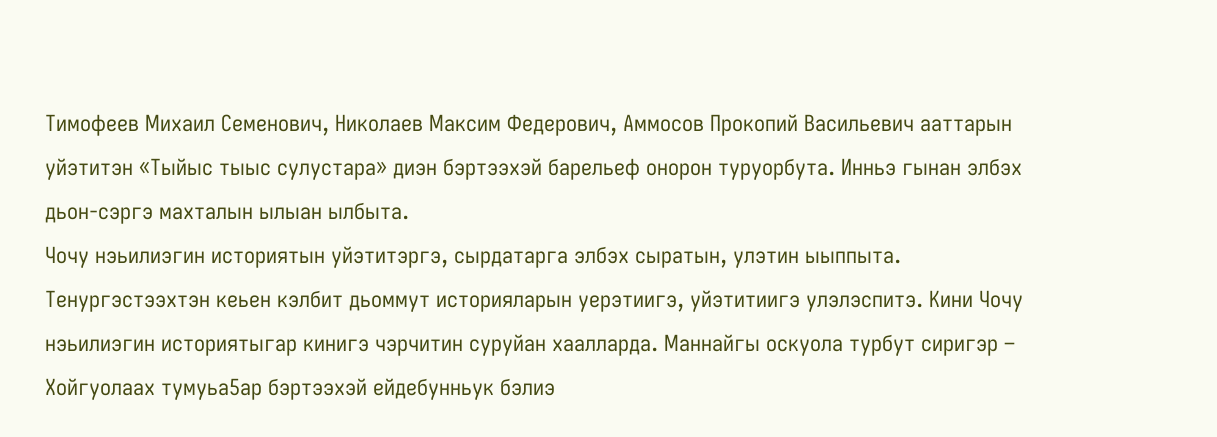Тимофеев Михаил Семенович, Николаев Максим Федерович, Аммосов Прокопий Васильевич ааттарын уйэтитэн «Тыйыс тыыс сулустара» диэн бэртээхэй барельеф онорон туруорбута. Инньэ гынан элбэх дьон-сэргэ махталын ылыан ылбыта.
Чочу нэьилиэгин историятын уйэтитэргэ, сырдатарга элбэх сыратын, улэтин ыыппыта. Тенургэстээхтэн кеьен кэлбит дьоммут историяларын уерэтиигэ, уйэтитиигэ улэлэспитэ. Кини Чочу нэьилиэгин историятыгар кинигэ чэрчитин суруйан хаалларда. Маннайгы оскуола турбут сиригэр – Хойгуолаах тумуьа5ар бэртээхэй ейдебунньук бэлиэ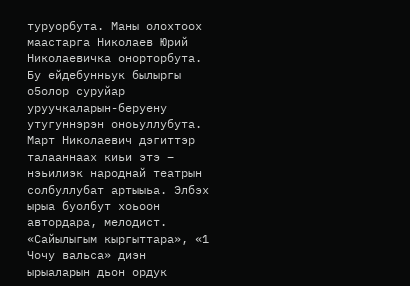туруорбута. Маны олохтоох маастарга Николаев Юрий Николаевичка онорторбута. Бу ейдебунньук былыргы о5олор суруйар уруучкаларын-беруену утугуннэрэн оноьуллубута. Март Николаевич дэгиттэр талааннаах киьи этэ – нэьилиэк народнай театрын солбуллубат артыыьа. Элбэх ырыа буолбут хоьоон автордара, мелодист. «Сайылыгым кыргыттара», «1 Чочу вальса» диэн ырыаларын дьон ордук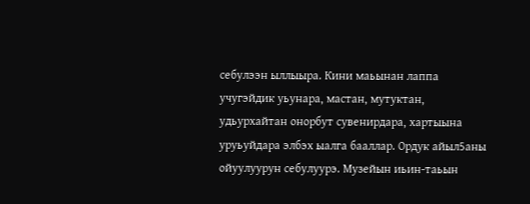себулээн ыллыыра. Кини маьынан лаппа учугэйдик уьунара, мастан, мутуктан, удьурхайтан онорбут сувенирдара, хартыына уруьуйдара элбэх ыалга бааллар. Ордук айыл5аны ойуулуурун себулуурэ. Музейын иьин-таьын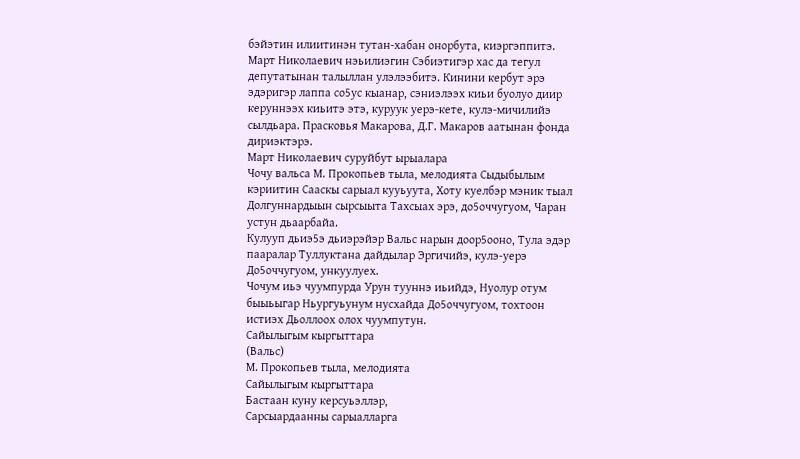бэйэтин илиитинэн тутан-хабан онорбута, киэргэппитэ. Март Николаевич нэьилиэгин Сэбиэтигэр хас да тегул депутатынан талыллан улэлээбитэ. Кинини кербут эрэ эдэригэр лаппа со5ус кыанар, сэниэлээх киьи буолуо диир керуннээх киьитэ этэ, куруук уерэ-кете, кулэ-мичилийэ сылдьара. Прасковья Макарова, Д.Г. Макаров аатынан фонда дириэктэрэ.
Март Николаевич суруйбут ырыалара
Чочу вальса М. Прокопьев тыла, мелодията Сыдыбылым кэриитин Сааскы сарыал кууьуута, Хоту куелбэр мэник тыал Долгуннардыын сырсыыта Тахсыах эрэ, до5оччугуом, Чаран устун дьаарбайа.
Кулууп дьиэ5э дьиэрэйэр Вальс нарын доор5ооно, Тула эдэр пааралар Туллуктана дайдылар Эргичийэ, кулэ-уерэ До5оччугуом, ункуулуех.
Чочум иьэ чуумпурда Урун тууннэ иьийдэ, Нуолур отум быыьыгар Ньургуьунум нусхайда До5оччугуом, тохтоон истиэх Дьоллоох олох чуумпутун.
Сайылыгым кыргыттара
(Вальс)
М. Прокопьев тыла, мелодията
Сайылыгым кыргыттара
Бастаан куну керсуьэллэр,
Сарсыардаанны сарыалларга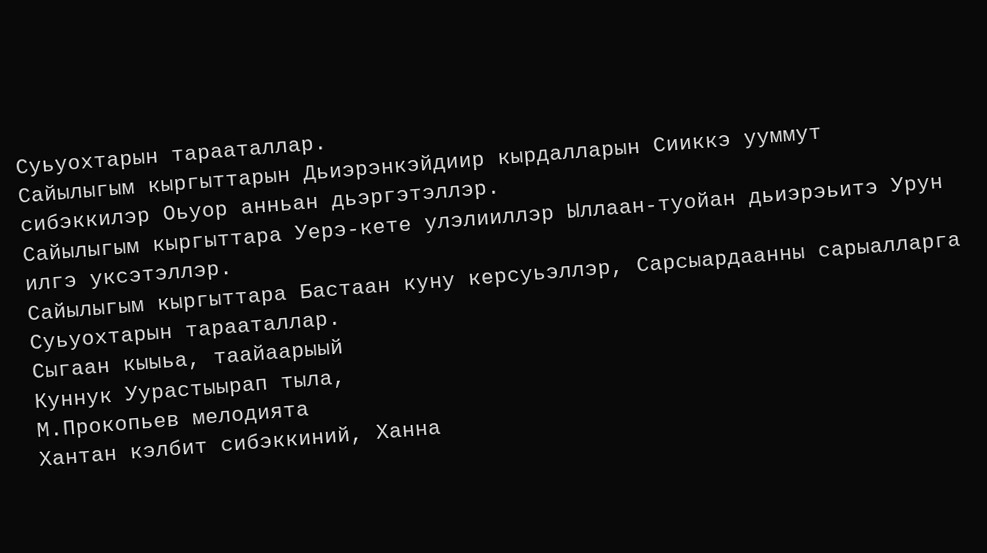Суьуохтарын тарааталлар.
Сайылыгым кыргыттарын Дьиэрэнкэйдиир кырдалларын Сииккэ ууммут сибэккилэр Оьуор анньан дьэргэтэллэр.
Сайылыгым кыргыттара Уерэ-кете улэлииллэр Ыллаан-туойан дьиэрэьитэ Урун илгэ уксэтэллэр.
Сайылыгым кыргыттара Бастаан куну керсуьэллэр, Сарсыардаанны сарыалларга Суьуохтарын тарааталлар.
Сыгаан кыыьа, таайаарыый
Куннук Уурастыырап тыла,
М.Прокопьев мелодията
Хантан кэлбит сибэккиний, Ханна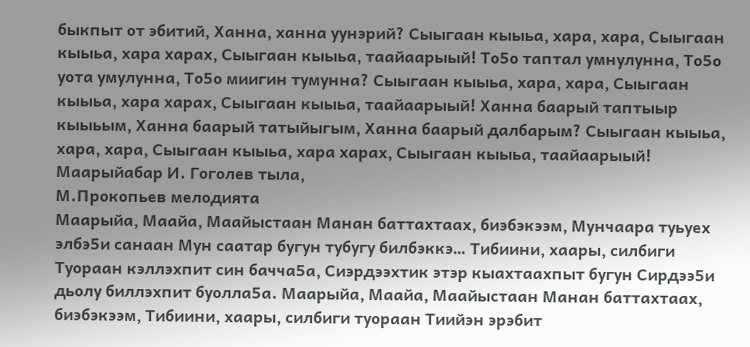быкпыт от эбитий, Ханна, ханна уунэрий? Сыыгаан кыыьа, хара, хара, Сыыгаан кыыьа, хара харах, Сыыгаан кыыьа, таайаарыый! То5о таптал умнулунна, То5о уота умулунна, То5о миигин тумунна? Сыыгаан кыыьа, хара, хара, Сыыгаан кыыьа, хара харах, Сыыгаан кыыьа, таайаарыый! Ханна баарый таптыыр кыыьым, Ханна баарый татыйыгым, Ханна баарый далбарым? Сыыгаан кыыьа, хара, хара, Сыыгаан кыыьа, хара харах, Сыыгаан кыыьа, таайаарыый!
Маарыйабар И. Гоголев тыла,
М.Прокопьев мелодията
Маарыйа, Маайа, Маайыстаан Манан баттахтаах, биэбэкээм, Мунчаара туьуех элбэ5и санаан Мун саатар бугун тубугу билбэккэ… Тибиини, хаары, силбиги Туораан кэллэхпит син бачча5а, Сиэрдээхтик этэр кыахтаахпыт бугун Сирдээ5и дьолу биллэхпит буолла5а. Маарыйа, Маайа, Маайыстаан Манан баттахтаах, биэбэкээм, Тибиини, хаары, силбиги туораан Тиийэн эрэбит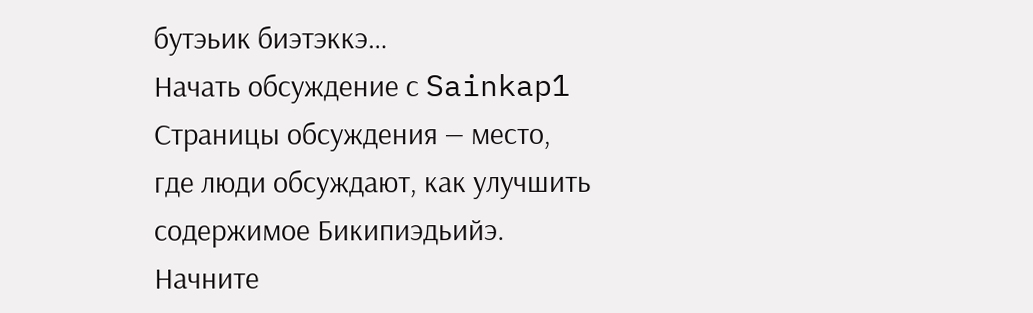бутэьик биэтэккэ…
Начать обсуждение с Sainkap1
Страницы обсуждения — место, где люди обсуждают, как улучшить содержимое Бикипиэдьийэ. Начните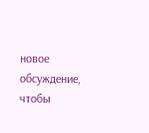новое обсуждение, чтобы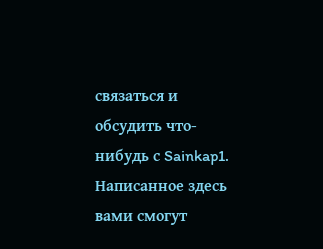связаться и обсудить что-нибудь с Sainkap1. Написанное здесь вами смогут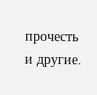прочесть и другие.